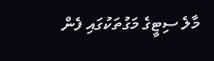މާލެ ސިޓީގެ މަގުތަކުގައި ފެން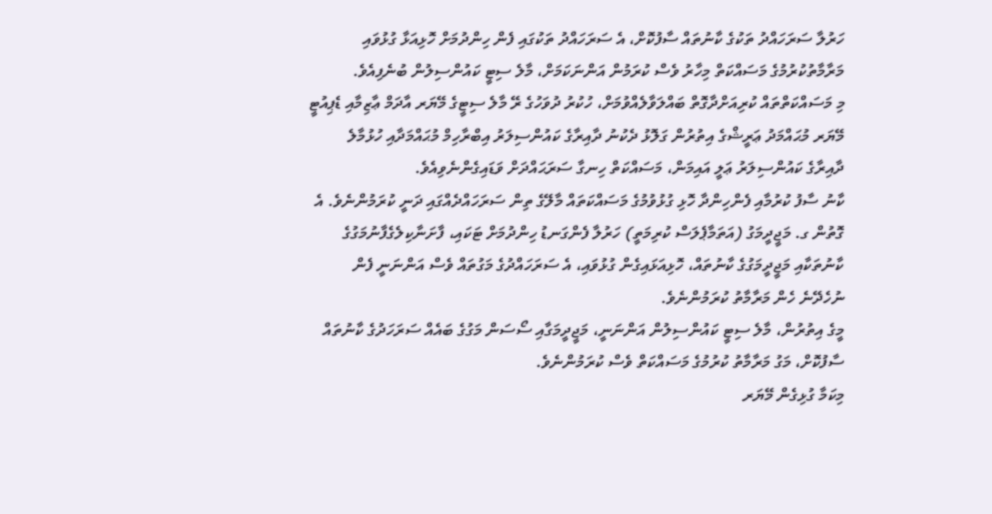ހަރުލާ ސަރަހައްދު ތަކުގެ ކާނުތައް ސާފުކޮށް، އެ ސަރަހައްދު ތަކުގައި ފެން ހިންދުމަށް ހޮޅިއަޅާ ގުޅުވައި މަރާމާތުކުރުމުގެ މަސައްކަތް މިހާރު ވެސް ކުރަމުން އަންނަކަމަށް، މާލެ ސިޓީ ކައުންސިލުން ބުނެފިއެވެ.
މި މަސައްކަތްތައް ކުރިއަށްދާގޮތް ބައްލަވާލެއްވުމަށް، ހުކުރު ދުވަހުގެ ރޭ މާލެ ސިޓީގެ މޭޔަރ އާދަމް ޢާޒިމާއި ޑެޕިއުޓީ މޭޔަރ މުޙައްމަދު ޢަރީޝްގެ އިތުރުން ގަލޮޅު ދެކުނު ދާއިރާގެ ކައުންސިލަރު އިބްރާހިމް މުޙައްމަދާއި ހުޅުމާލެ ދާއިރާގެ ކައުންސިލަރު ޢަލީ އައިމަން، މަސައްކަތް ހިނގާ ސަރަޙައްދަށް ވަޑައިގެންނެވިއެވެ.
ކާނު ސާފު ކުރުމާއި ފެންހިންދާ ހޮޅި ގުޅުވުމުގެ މަސައްކަތައް މާލޭގެ ތިން ސަރަހައްދެއްގައި ދަނީ ކުރަމުންނެވެ. އެ ގޮތުން ގ. މަޖީދީމަގު (އަތަމާޕެލަސް ކުރިމަތީ) ހަރުލާ ފެންގަނޑު ހިންދުމަށް ޓަކައި، ފާށަނާކިލެގެފާނުމަގުގެ ކާނުތަކާއި މަޖީދީމަގުގެ ކާނުތައް، ހޮޅިއަޅައިގެން ގުޅުވައި، އެ ސަރަހައްދުގެ މަގުތައް ވެސް އަންނަނީ ފެން ނުހެދޭނެ ހެން މަރާމާތު ކުރަމުންނެވެ.
މީގެ އިތުރުން، މާލެ ސިޓީ ކައުންސިލުން އަންނަނީ، މަޖީދީމަގާއި ސޯސަން މަގުގެ ބައެއް ސަރަހަދުގެ ކާނުތައް ސާފުކޮށް، މަގު މަރާމާތު ކުރުމުގެ މަސައްކަތް ވެސް ކުރަމުންނެވެ.
މިކަމާ ގުޅިގެން މޭޔަރ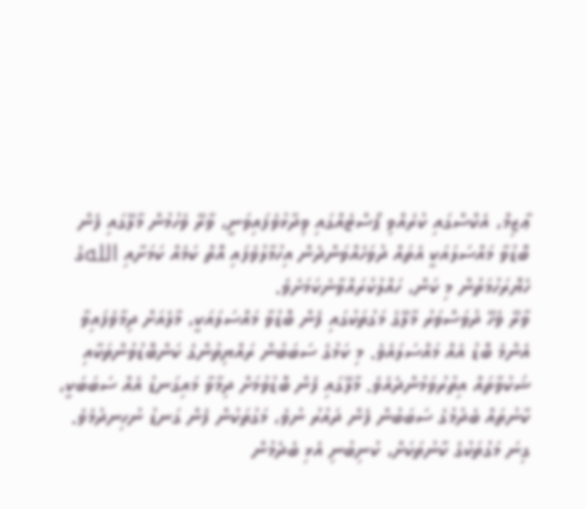ޢާޒިމް، އެކްސްގައި ކުރެއްވި ޕޯސްޓެއްގައި ވިދާޅުވެފައިވަނީ، ވާރޭ ވެހުމުން މާލޭގައި ފެން ބޮޑުވާ މައްސަލައަކީ އެތައް ދުވަހެއްވަންދެން އިހުމާލުވެފައި އޮތް ކަމެއް ކަމަށާއި اللهގެ ހެޔޮރަހުމަތުން މި ކަން، ހައްލުކުރައްވާނެކަމަށެވެ.
ވާރޭ ވެހޭ ދުވަސްވަރު މާލޭގެ މަގުތަކުގައި ފެން ބޮޑުވާ މައްސަލައަކީ، މާލެއަށް ދިމާވެފައިވާ އެންމެ ބޮޑު އެއް މައްސަލައެވެ. މި ކަމުގެ ސަބަބުން ރައްޔިތުންގެ ކަންބޮޑުވުންތަކާއި ޝަކުވާތައް އިތުރުވަމުންދެއެވެ. މާލޭގައި ފެން ބޮޑުވުމަށް ދިމާވާ މައިގަނޑު އެއް ސަބަބަކީ، ކާނުތައް ބެދުމުގެ ސަބަބުން ފެން ދައުރު ނުވެ، މަގުތަކުން ފެން ގަނޑު ނުހިނދުމެވެ. ގިނަ މަގުތަކުގެ ކާނުތަކަށް، ކުނިބުނި އެޅި ބެދެމުން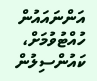އަންނައައުން ހުއްޓުވުމަށް، ކައުންސިލުން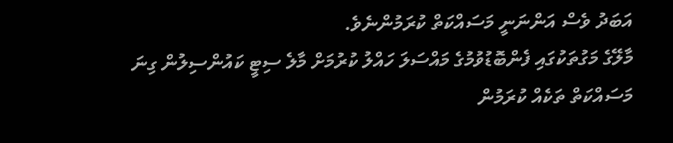އަބަދު ވެސް އަންނަނީ މަސައްކަތް ކުރަމުންނެވެ.
މާލޭގެ މަގުތަކުގައި ފެންބޮޑުވުމުގެ މައްސަލަ ހައްލު ކުރުމަށް މާލެ ސިޓީ ކައުންސިލުން ގިނަ މަސައްކަތް ތަކެއް ކުރަމުން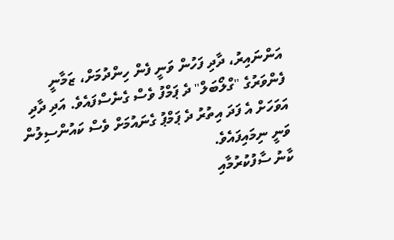އަންނައިރު، ދާދި ފަހުން ވަނީ ފެން ހިންދުމަށް، ޒަމާނީ ފެންވަރުގެ "ގްލޯބަލް" ދެ ޕަމްފު ވެސް ގެނެސްފައެވެ. އަދި ދާދި އަވަހަށް އެ ފަދަ އިތުރު ދެ ޕަމްޕު ގެނައުމަށް ވެސް ކައުންސިލުން ވަނީ ނިމައިފައެވެ.
ކާނު ސާފުކުރުމާއި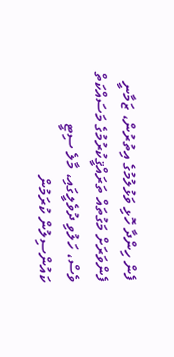ފެން ހިންދާ ހޮޅި ވަޅުލުމުގެ އިތުރުން، ޒަމާނީ ފެންވަރަށް މަގުތައް ތަރައްޤީކުރުމުގެ މަސައްކަތް ވެސް، ހަލުވި ދުވެލީގައި، މާލެ ސިޓީ ކައުންސިލުން ކުރަމުން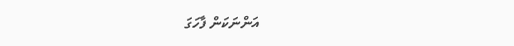އަންނަކަން ފާހަގަ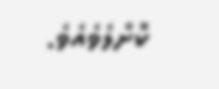ކޮށްލެވެއެވެ.